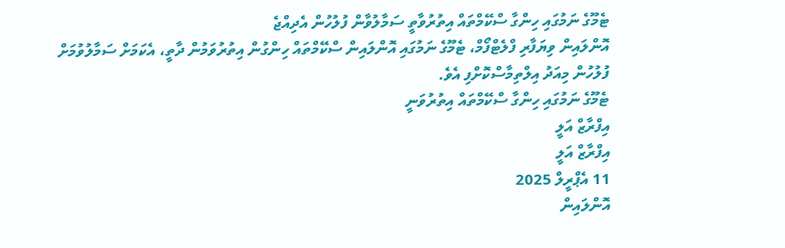ޓެމޫގެ ނަމުގައި ހިންގާ ސްކޭމްތައް އިތުރުވާތީ ސަމާލުވާން ފުލުހުން އެދިއްޖެ
އޮންލައިން ވިޔަފާރި ފްލެޓްފޯމް، ޓެމޫގެ ނަމުގައި އޮންލައިން ސްކޭމްތައް ހިންގުން އިތުރުވަމުން ދާތީ، އެކަމަށް ސަމާލުވުމަށް ފުލުހުން މިއަދު އިލްތިމާސްކޮށްފި އެވެ.
ޓެމޫގެ ނަމުގައި ހިންގާ ސްކޭމްތައް އިތުރުވަނީ
އިފްރާޒް އަލީ
އިފްރާޒް އަލީ
11 އެޕްރީލް 2025
އޮންލައިން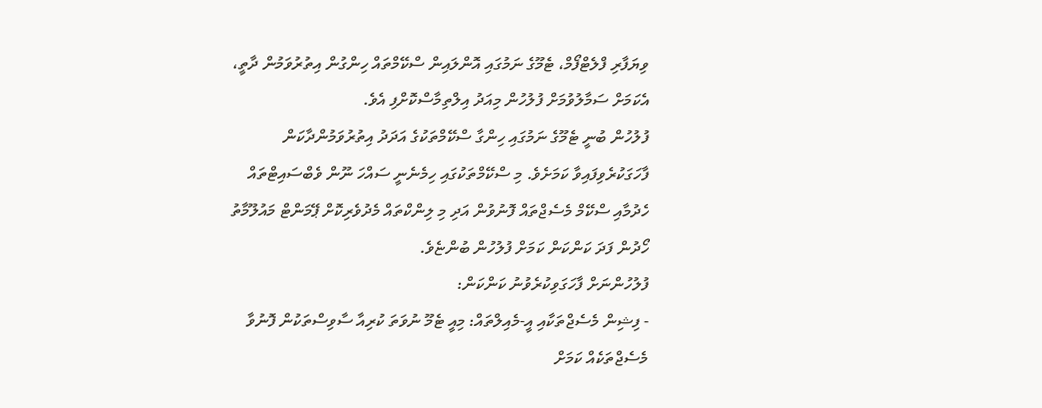ވިޔަފާރި ފްލެޓްފޯމް، ޓެމޫގެ ނަމުގައި އޮންލައިން ސްކޭމްތައް ހިންގުން އިތުރުވަމުން ދާތީ، އެކަމަށް ސަމާލުވުމަށް ފުލުހުން މިއަދު އިލްތިމާސްކޮށްފި އެވެ.
ފުލުހުން ބުނީ ޓެމޫގެ ނަމުގައި ހިންގާ ސްކޭމްތަކުގެ އަދަދު އިތުރުވަމުންދާކަން ފާހަގަކުރެވިފައިވާ ކަމަށެވެ. މި ސްކޭމްތަކުގައި ހިމެނެނީ ސައްހަ ނޫން ވެބްސައިޓްތައް ހެދުމާއި ސްކޭމް މެސެޖްތައް ފޮނުވުން އަދި މި ލިންކްތައް މެދުވެރިކޮށް ޕޭމަންޓް މައުލޫމާތު ހޯދުން ފަދަ ކަންކަން ކަމަށް ފުލުހުން ބުންޏެވެ.
ފުލުހުންނަށް ފާހަގަވިކުރެވުނު ކަންކަން:
- ފިޝިން މެސެޖްތަކާއި އީ-މެއިލްތައް: މިއީ ޓެމޫ ނުވަތަ ކުރިއާ ސާވިސްތަކުން ފޮނުވާ މެސެޖްތަކެއް ކަމަށް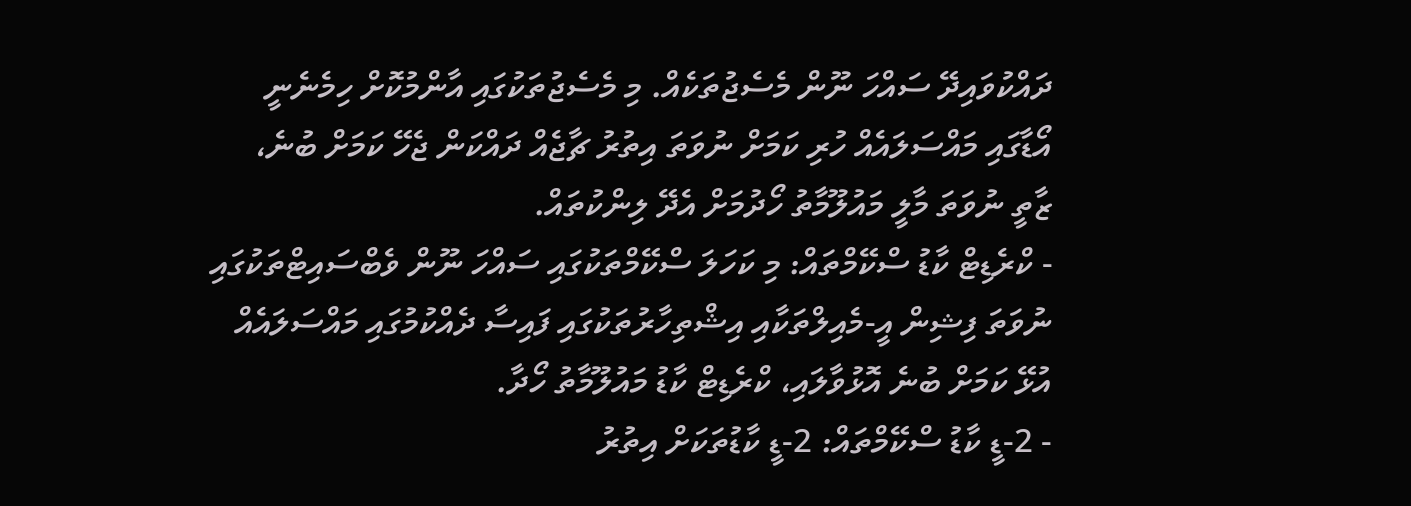ދައްކުވައިދޭ ސައްހަ ނޫން މެސެޖުތަކެއް. މި މެސެޖުތަކުގައި އާންމުކޮށް ހިމެނެނީ އޯޑާގައި މައްސަލައެއް ހުރި ކަމަށް ނުވަތަ އިތުރު ޗާޖެއް ދައްކަން ޖެހޭ ކަމަށް ބުނެ، ޒާތީ ނުވަތަ މާލީ މައުލޫމާތު ހޯދުމަށް އެދޭ ލިންކުތައް.
- ކްރެޑިޓް ކާޑު ސްކޭމްތައް: މި ކަހަލަ ސްކޭމްތަކުގައި ސައްހަ ނޫން ވެބްސައިޓްތަކުގައި ނުވަތަ ފިޝިން އީ-މެއިލްތަކާއި އިޝްތިހާރުތަކުގައި ފައިސާ ދެއްކުމުގައި މައްސަލައެއް އުޅޭ ކަމަށް ބުނެ އޮޅުވާލައި، ކްރެޑިޓް ކާޑު މައުލޫމާތު ހޯދާ.
- 2-ޑީ ކާޑު ސްކޭމްތައް: 2-ޑީ ކާޑުތަކަށް އިތުރު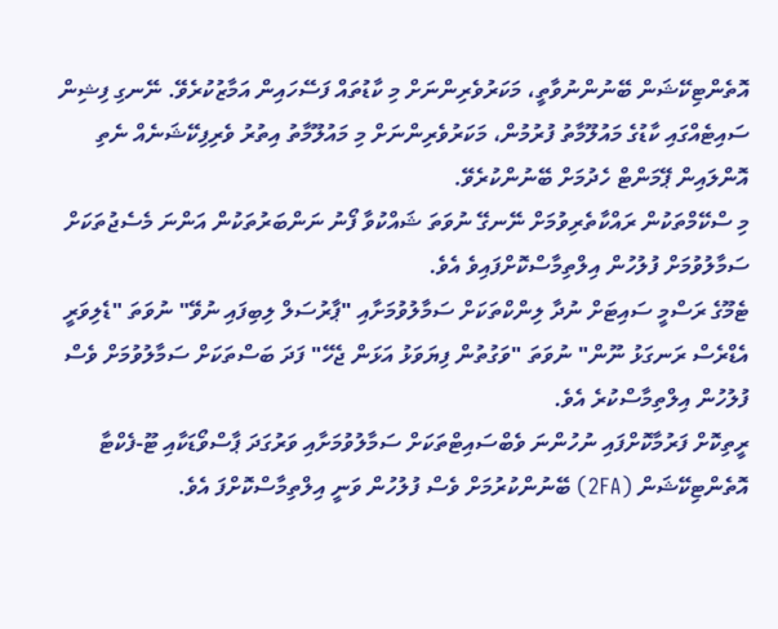އޮތެންޓިކޭޝަން ބޭނުންނުވާތީ، މަކަރުވެރިންނަށް މި ކާޑުތައް ފަސޭހައިން އަމާޒުކުރެވޭ. ނޭނގި ފިޝިން ސައިޓެއްގައި ކާޑުގެ މައުލޫމާތު ފުރުމުން، މަކަރުވެރިންނަށް މި މައުލޫމާތު އިތުރު ވެރިފިކޭޝަނެއް ނެތި އޮންލައިން ޕޭމަންޓް ހެދުމަށް ބޭނުންކުރެވޭ.
މި ސްކޭމްތަކުން ރައްކާތެރިވުމަށް ނޭނގޭ ނުވަތަ ޝައްކުވާ ފޯނު ނަންބަރުތަކުން އަންނަ މެސެޖުތަކަށް ސަމާލުވުމަށް ފުލުހުން އިލްތިމާސްކޮށްފައިވެ އެވެ.
ޓެމޫގެ ރަސްމީ ސައިޓަށް ނުދާ ލިންކްތަކަށް ސަމާލުވުމަށާއި "ޕާރުސަލް ލިބިފައި ނުވޭ" ނުވަތަ "ޑެލިވަރީ އެޑްރެސް ރަނގަޅު ނޫން" ނުވަތަ "ވަގުތުން ފިޔަވަޅު އަޅަން ޖެހޭ" ފަދަ ބަސްތަކަށް ސަމާލުވުމަށް ވެސް ފުލުހުން އިލްތިމާސްކުރެ އެވެ.
ރީތިކޮށް ފަރުމާކޮށްފައި ނުހުންނަ ވެބްސައިޓްތަކަށް ސަމާލުވުމަށާއި ވަރުގަދަ ޕާސްވޯޑަކާއި ޓޫ-ފެކްޓާ އޮތެންޓިކޭޝަން (2FA) ބޭނުންކުރުމަށް ވެސް ފުލުހުން ވަނީ އިލްތިމާސްކޮށްފަ އެވެ.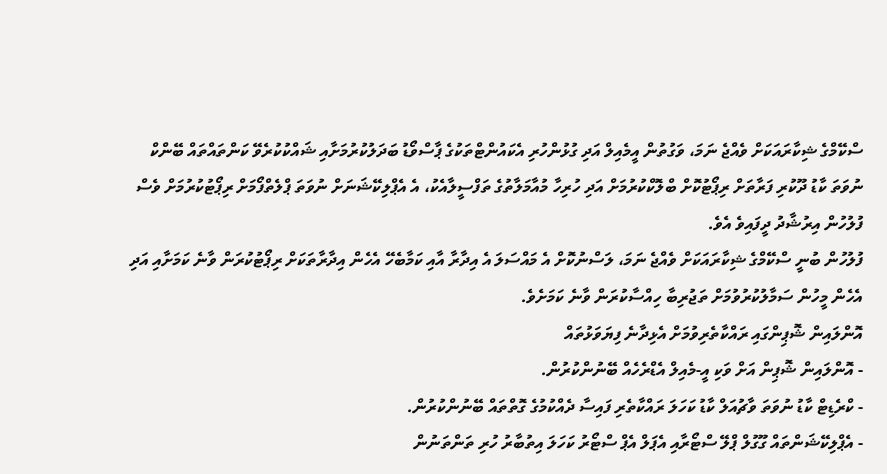ސްކޭމްގެ ޝިކާރައަކަށް ވެއްޖެ ނަމަ، ވަގުތުން އީމެއިލް އަދި ގުޅުންހުރި އެކައުންޓްތަކުގެ ޕާސްވޯޑު ބަދަލުކުރުމަށާއި ޝައްކުކުރެވޭ ކަންތައްތައް ބޭންކް ނުވަތަ ކާޑު ދޫކުރި ފަރާތަށް ރިޕޯޓުކޮށް ބްލޮކްކުރުމަށް އަދި ހުރިހާ މުއާމަލާތުގެ ތަފްސީލާއެކު، އެ އެޕްލިކޭޝަނަށް ނުވަތަ ޕްލެތްފޯމަށް ރިޕޯޓުކުރުމަށް ވެސް ފުލުހުން އިރުޝާދު ދީފައިވެ އެވެ.
ފުލުހުން ބުނީ ސްކޭމްގެ ޝިކާރައަކަށް ވެއްޖެ ނަމަ، ލަސްނުކޮށް އެ މައްސަލަ އެ އިދާރާ އާއި ކަމާބެހޭ އެހެން އިދާރާތަކަށް ރިޕޯޓުކުރަން ވާނެ ކަމަށާއި އަދި އެހެން މީހުން ސަމާލުކުރުވުމަށް ތަޖުރިބާ ހިއްސާކުރަން ވާނެ ކަމަށެވެ.
އޮންލައިން ޝޮޕިންގައި ރައްކާތެރިވުމަށް އެޅިދާނެ ފިޔަވަޅުތައް
- އޮންލައިން ޝޮޕިން އަށް ވަކި އީ-މެއިލް އެޑްރެހެއް ބޭނުންކުރުން.
- ކްރެޑިޓް ކާޑު ނުވަތަ ވާޗުއަލް ކާޑު ކަހަލަ ރައްކާތެރި ފައިސާ ދެއްކުމުގެ ގޮތްތައް ބޭނުންކުރުން.
- އެޕްލިކޭޝަންތައް ގޫގުލް ޕްލޭ ސްޓޯރާއި އެޕަލް އެޕް ސްޓޯރު ކަހަލަ އިތުބާރު ހުރި ތަންތަނުން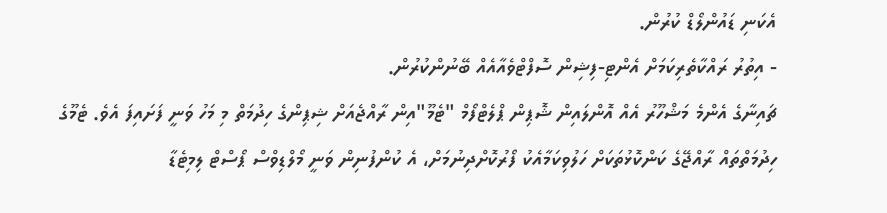އެކަނި ޑައުންލޯޑް ކުރުން.
- އިތުރު ރައްކާތެރިކަމަށް އެންޓި-ފިޝިން ސޮފްޓްވެއާއެއް ބޭނުންކުރުން.
ޗައިނާގެ އެންމެ މަޝްހޫރު އެއް އޮންލައިން ޝޮޕިން ޕްލެޓްފޯމް "ޓެމޫ"އިން ރާއްޖެއަށް ޝިޕިންގެ ހިދުމަތް މި މަހު ވަނީ ފަށައިފަ އެވެ. ޓެމޫގެ ހިދުމަތްތައް ރާއްޖޭގެ ކަންކޮޅުތަކަށް ހަލުވިކަމާއެކު ފޯރުކޮށްދިނުމަށް، އެ ކުންފުނިން ވަނީ މޯލްޑިވްސް ޕޯސްޓް ލިމިޓެޑާ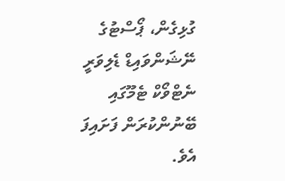ގުޅިގެން، ޕޯސްޓުގެ ނޭޝަންވައިޑް ޑެލިވަރީ ނެޓްވޯކް ޓެމޫގައި ބޭނުންކުރަން ފަށައިފަ އެވެ.